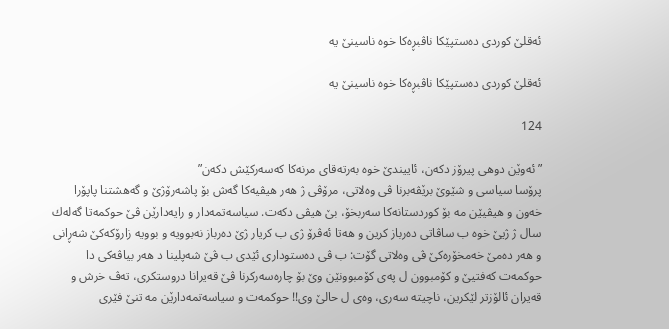ئه‌قلێ كوردى ده‌ستپێكا ناڤبڕه‌كا خوه‌ ناسینێ یه‌

ئه‌قلێ كوردى ده‌ستپێكا ناڤبڕه‌كا خوه‌ ناسینێ یه‌

124

” ئه‌وێن دوهى پیرۆز دكه‌ن، ئاییندێ خوه‌ به‌رته‌قاى مرنه‌كا كه‌سه‌ركێش دكه‌ن”
پرۆسا سیاسى و شێوێ برێڤه‌برنا ڤى وه‌لاتى، مرۆڤى ژ هه‌ر هیڤیه‌كا گه‌ش بۆ پاشه‌رۆژێ و گه‌هشتنا پاپۆرا خه‌ون و هیڤیێن مه‌ بۆ كوردستانه‌كا سه‌ربخۆ، بێ هیڤى دكه‌ت. سیاسه‌تمه‌دار و رایه‌دارێن ڤێ حوكمه‌تا گه‌له‌ك سال ژ ژیێ خوه‌ ب ساڤاتى ده‌رباز كرین و هه‌تا ئه‌ڤرۆ ژى ب كریار ژێ ده‌رباز نه‌بوویه‌ و بوویه‌ زارۆكه‌كێ شه‌ڕانى و هه‌ر ده‌مێ خه‌مخۆره‌كێ ڤى وه‌لاتى گۆت: ب ڤى ده‌ستودارى ئێدى ب ڤێ شه‌پلینا د هه‌ر بیاڤه‌كى دا حوكمه‌ت كه‌فتیێ و كۆمبوون ل په‌ى كۆمبوونێن وێ بۆ چاره‌سه‌ركرنا ڤێ قه‌یرانا دروستكرى، ته‌ڤ خرش و قه‌یران ئالۆزتر لێكرین، ناچیته‌ سه‌رى، وه‌ى ل حالێ وى!! حوكمه‌ت و سیاسه‌تمه‌دارێن مه‌ تنێ فێرى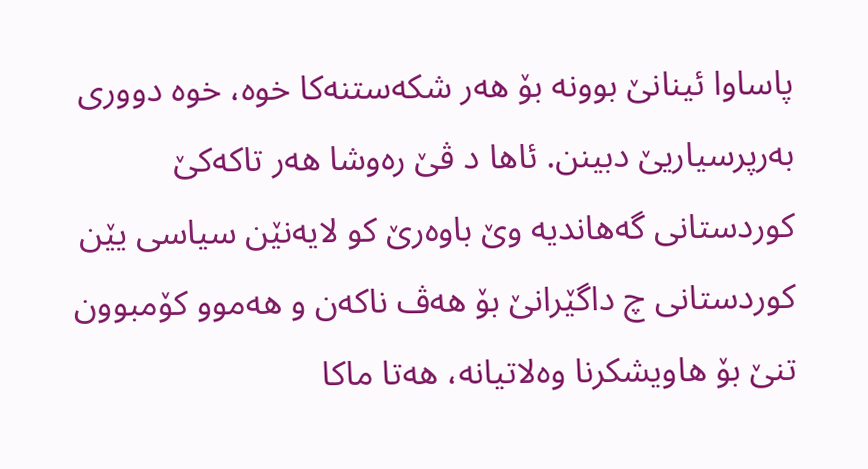پاساوا ئینانێ بوونه‌ بۆ هه‌ر شكه‌ستنه‌كا خوه‌، خوه‌ دوورى به‌رپرسیاریێ دبینن. ئاها د ڤێ ره‌وشا هه‌ر تاكه‌كێ كوردستانى گه‌هاندیه‌ وێ باوه‌رێ كو لایه‌نێن سیاسى یێن كوردستانى چ داگێرانێ بۆ هه‌ڤ ناكه‌ن و هه‌موو كۆمبوون تنێ بۆ هاویشكرنا وه‌لاتیانه‌، هه‌تا ماكا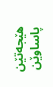هێجه‌تێن پاساوێن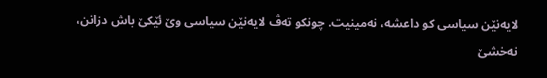لایه‌نێن سیاسى كو داعشه‌، نه‌مینیت. چونكو ته‌ڤ لایه‌نێن سیاسى وێ ئێكێ باش دزانن، نه‌خشێ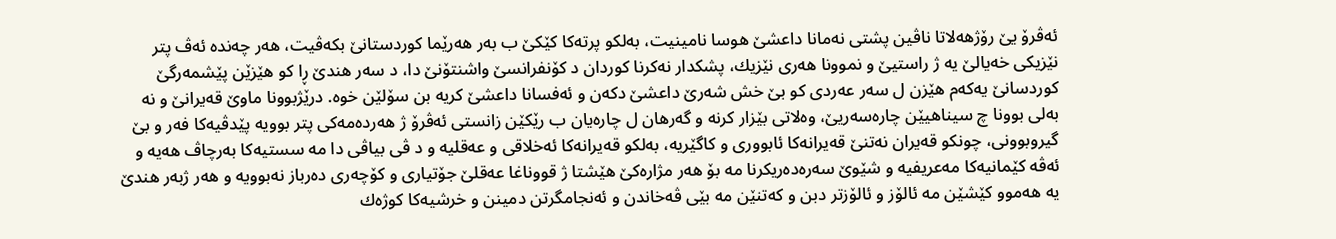ئه‌ڤرۆ یێ رۆژهه‌لاتا ناڤین پشتى نه‌مانا داعشێ هوسا نامینیت، به‌لكو پرته‌كا كێكێ ب به‌ر هه‌رێما كوردستانێ بكه‌ڤیت، هه‌ر چه‌نده‌ ئه‌ڤ پتر نێزیكى خه‌یالێ یه‌ ژ راستیێ و نموونا هه‌رى نێزیك، پشكدار نه‌كرنا كوردان د كۆنفرانسێ واشنتۆنێ دا، د سه‌ر هندێ ڕا كو هێزێن پێشمه‌رگێ كوردسانێ یه‌كه‌م هێزن ل سه‌ر عه‌ردى كو بێ خش شه‌رێ داعشێ دكه‌ن و ئه‌فسانا داعشێ كریه‌ بن سۆلێن خوه‌. درێژبوونا ماوێ قه‌یرانێ و نه‌ به‌لى بوونا چ سیناهیێن چاره‌سه‌ریێ، وه‌لاتى بێزار كرنه‌ و گه‌رهان ل چاره‌یان ب رێكێن زانستى ئه‌ڤرۆ ژ هه‌رده‌مه‌كى پتر بوویه‌ پێدڤیه‌كا فه‌ر و بێ گیروبوونى، چونكو قه‌یران نه‌تنێ قه‌یرانه‌كا ئابوورى و كاگێریه‌، به‌لكو قه‌یرانه‌كا ئه‌خلاقى و عه‌قلیه‌ و د ڤى بیاڤى دا مه‌ سستیه‌كا به‌رچاڤ هه‌یه‌ و ئه‌ڤه‌ كێمانیه‌كا مه‌عریفیه‌ و شێوێ سه‌ره‌ده‌ریكرنا مه‌ بۆ هه‌ر مژاره‌كێ هێشتا ژ قووناغا عه‌قلێ جۆتیارى و كۆچه‌رى ده‌رباز نه‌بوویه‌ و هه‌ر ژبه‌ر هندێ یه‌ هه‌موو كێشێن مه‌ ئالۆز و ئالۆزتر دبن و كه‌تنێن مه‌ بێى ڤه‌خاندن و ئه‌نجامگرتن دمینن و خرشیه‌كا كوژه‌ك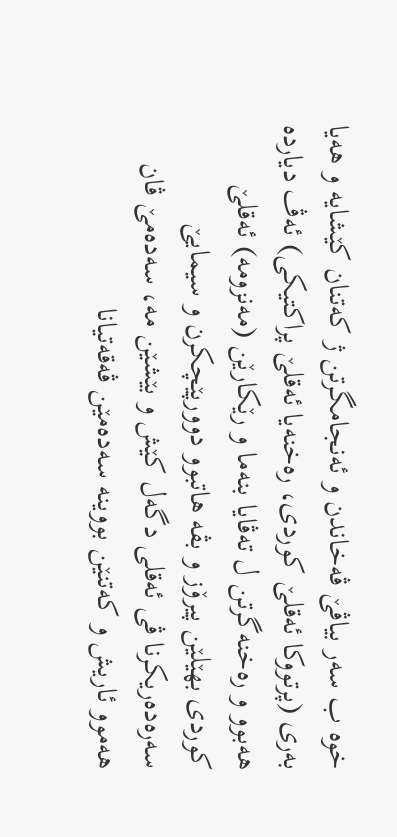خوه‌ ب سه‌ر بیاڤێ ڤه‌خاندن و ئه‌نجامگرتن ژ كه‌تنان كێشایه‌ و هه‌یا به‌رى (پرتووكا ئه‌قلێ كوردى، ره‌خنه‌یا ئه‌قلێ پراكتیكى) ئه‌ڤ دیارده‌ هه‌بوو و ره‌خنه‌گرتن ل ته‌ڤایا بنه‌ما و رێكارێن (مه‌نزومه‌) ئه‌قلێ كوردى بهێلێن پیرۆز و بڤه‌ هاتبوو دوورپێچكرن و سیمایێ سه‌ره‌ده‌ریكرنا ڤى ئه‌قلى دگه‌ل كێش و بێشێن مه‌، سه‌ده‌مێ ڤان هه‌موو ئاریش و كه‌تنێن بووینه‌ سه‌ده‌مێن ڤه‌قه‌تیانا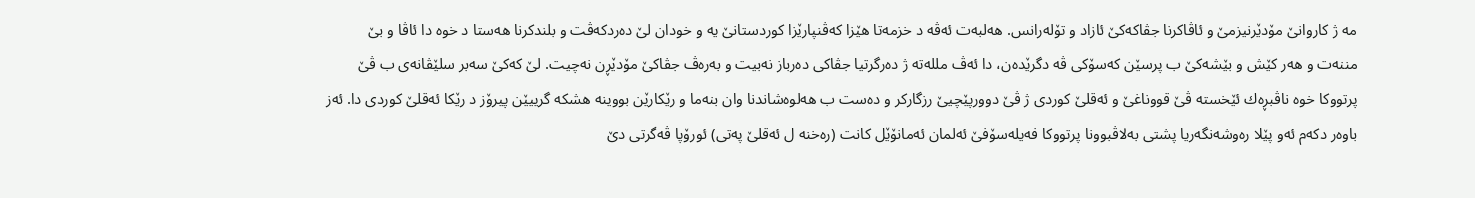مه‌ ژ كاروانێ مۆدێرنیزمێ و ئاڤاكرنا جڤاكه‌كێ ئازاد و تۆله‌رانس. هه‌لبه‌ت ئه‌ڤه‌ د خزمه‌تا هێزا كه‌ڤنپارێزا كوردستانێ یه‌ و خودان لێ ده‌ردكه‌ڤت و بلندكرنا هه‌ستا د خوه‌ دا ئاڤا و بێ مننه‌ت و هه‌ر كێش و بێشه‌كێ ب پرسێن كه‌سۆكى ڤه‌ دگرێده‌ن، دا ئه‌ڤ ملله‌ته‌ ژ ده‌رگرتیا جڤاكى ده‌رباز نه‌بیت و به‌ره‌ڤ جڤاكێ مۆدێڕن نه‌چیت. لێ كه‌كێ سه‌بر سلێڤانه‌ى ب ڤێ پرتووكا خوه‌ ناڤبڕه‌ك ئێخسته‌ ڤێ قووناغێ و ئه‌قلێ كوردى ژ ڤێ دوورپێچیێ رزگاركر و ده‌ست ب هه‌لوه‌شاندنا وان بنه‌ما و رێكارێن بووینه‌ هشكه‌ گرییێن پیرۆز د رێكا ئه‌قلێ كوردى دا. ئه‌ز باوه‌ر دكه‌م ئه‌و پێلا ره‌وشه‌نگه‌ریا پشتى به‌لاڤبوونا پرتووكا فه‌یله‌سۆفێ ئه‌لمان ئه‌مانۆێل كانت (ره‌خنه‌ ل ئه‌قلێ په‌تى) ئورۆپا ڤه‌گرتى دێ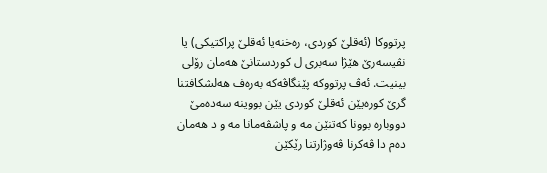پرتووكا (ئه‌قلێ كوردى، ره‌خنه‌یا ئه‌قلێ پراكتیكى) یا نڤیسه‌رێ هێژا سه‌برى ل كوردستانێ هه‌مان رۆلى بینیت. ئه‌ڤ پرتووكه‌ پێنگاڤه‌كه‌ به‌ره‌ف هه‌لشكافتنا گرێ كوره‌یێن ئه‌قلێ كوردى یێن بووینه‌ سه‌ده‌مێ دووباره‌ بوونا كه‌تنێن مه‌ و پاشڤه‌مانا مه‌ و د هه‌مان ده‌م دا ڤه‌كرنا ڤه‌وژارتنا رێكێن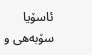ئاسۆیا سۆبه‌هى و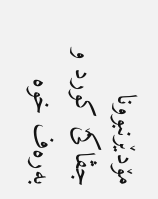مۆدێرنبوونا جڤاكێ كورد و به‌ره‌ف خوه‌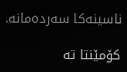ناسینه‌كا سه‌رده‌مانه‌.

کۆمێنتا تە